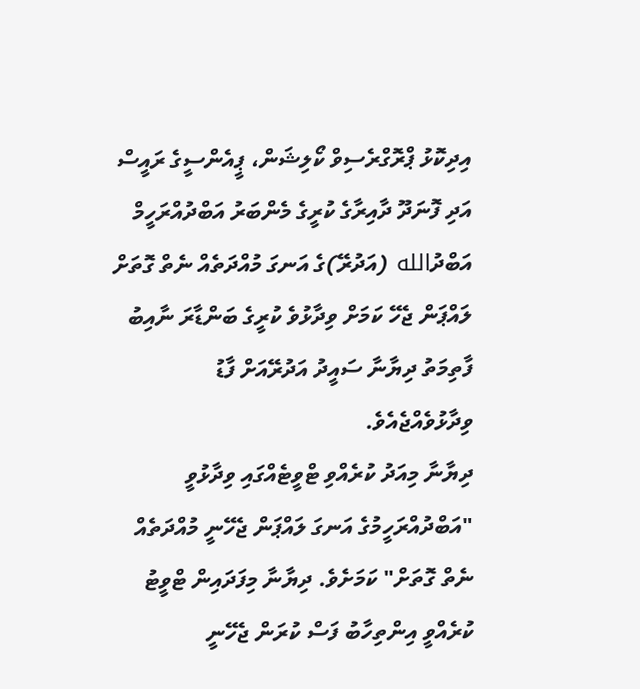އިދިކޮޅު ޕްރޮގްރެސިވް ކޯލިޝަން، ޕީއެންސީގެ ރައީސް އަދި ފޮނަދޫ ދާއިރާގެ ކުރީގެ މެންބަރު އަބްދުއްރަހީމް އަބްދުالله (އަދުރޭ)ގެ އަނގަ މުއްދަތެއް ނެތް ގޮތަށް ލައްޕަން ޖެހޭ ކަމަށް ވިދާޅުވެ ކުރީގެ ބަންޑާރަ ނާއިބު ފާތިމަތު ދިޔާނާ ސައީދު އަދުރޭއަށް ފާޑު ވިދާޅުވެއްޖެއެވެ.
ދިޔާނާ މިއަދު ކުރެއްވި ޓްވީޓެއްގައި ވިދާޅުވީ "އަބްދުއްރަހީމުގެ އަނގަ ލައްޕަން ޖެހޭނީ މުއްދަތެއް ނެތް ގޮތަށް" ކަމަށެވެ. ދިޔާނާ މިފަދައިން ޓްވީޓު ކުރެއްވީ އިންތިހާބު ފަސް ކުރަން ޖެހޭނީ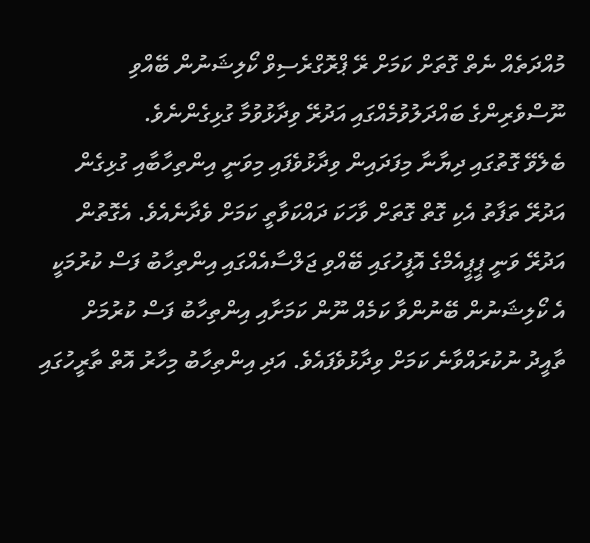މުއްދަތެއް ނެތް ގޮތަށް ކަމަށް ރޭ ޕްރޮގްރެސިވް ކޯލިޝަނުން ބޭއްވި ނޫސްވެރިންގެ ބައްދަލުވުމެއްގައި އަދުރޭ ވިދާޅުވުމާ ގުޅިގެންނެވެ.
ބެލެވޭ ގޮތުގައި ދިޔާނާ މިފަދައިން ވިދާޅުވެފައި މިވަނީ އިންތިހާބާއި ގުޅިގެން އަދުރޭ ތަފާތު އެކި ގޮތް ގޮތަށް ވާހަކަ ދައްކަވާތީ ކަމަށް ވެދާނެއެވެ. އެގޮތުން އަދުރޭ ވަނީ ޕީޕީއެމްގެ އޮފީހުގައި ބޭއްވި ޖަލްސާއެއްގައި އިންތިހާބު ފަސް ކުރުމަކީ އެ ކޯލިޝަނުން ބޭނުންވާ ކަމެއް ނޫން ކަމަށާއި އިންތިހާބު ފަސް ކުރުމަށް ތާއީދު ނުކުރައްވާނެ ކަމަށް ވިދާޅުވެފައެވެ. އަދި އިންތިހާބު މިހާރު އޮތް ތާރީހުގައި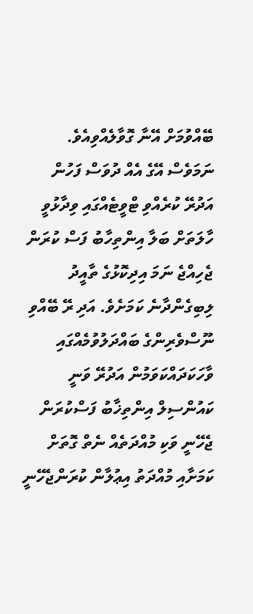ބޭއްވުމަށް އޭނާ ގޮވާލެއްވިއެވެ.
ނަމަވެސް އޭގެ އެއް ދުވަސް ފަހުން އަދުރޭ ކުރެއްވި ޓްވީޓެއްގައި ވިދާޅުވީ ހާލަތަށް ބަލާ އިންތިހާބު ފަސް ކުރަން ޖެހިއްޖެ ނަމަ އިދިކޮޅުގެ ތާއީދު ލިބިގެންދާނެ ކަމަށެވެ. އަދި ރޭ ބޭއްވި ނޫސްވެރިންގެ ބައްދަލުވުމެއްގައި ވާހަކަދައްކަވަމުން އަދުރޭ ވަނީ ކައުންސިލް އިންތިޚާބު ފަސްކުރަން ޖެހޭނީ ވަކި މުއްދަތެއް ނެތް ގޮތަށް ކަމަށާއި މުއްދަތު އިޢުލާން ކުރަންޖެހޭނީ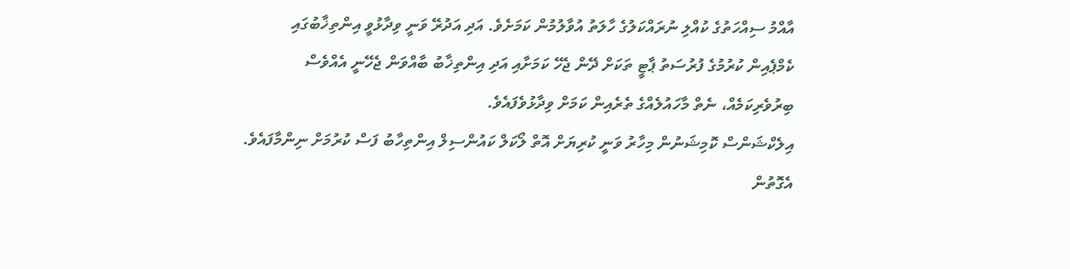އާއްމު ސިއްހަތުގެ ކުއްލި ނުރައްކަލުގެ ހާލަތު އުވާލުމުން ކަމަށެވެ. އަދި އަދުރޭ ވަނީ ވިދާޅުވީ އިންތިޚާބުގައި ކެމްޕެއިން ކުރުމުގެ ފުރުސަތު ޕާޓީ ތަކަށް ދޭން ޖެހޭ ކަމަށާއި އަދި އިންތިޚާބު ބާއްވަން ޖެހޭނީ އެއްވެސް ބިރުވެރިކަމެއް، ނެތް މާހައުލެއްގެ ތެރެއިން ކަމަށް ވިދާޅުވެފައެވެ.
އިލެކްޝަންސް ކޮމިޝަނުން މިހާރު ވަނީ ކުރިޔަށް އޮތް ލޯކަލް ކައުންސިލް އިންތިހާބު ފަސް ކުރުމަށް ނިންމާފައެވެ. އެގޮތުން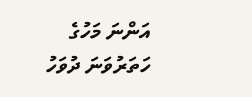އަންނަ މަހުގެ ހަތަރުވަނަ ދުވަހު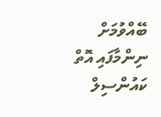ބޭއްވުމަށް ނިންމާފައި އޮތް ކައުންސިލް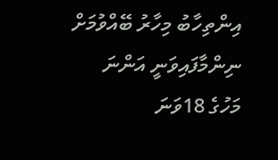އިންތިހާބު މިހާރު ބޭއްވުމަށް ނިންމާފައިވަނީ އަންނަ މަހުގެ 18ވަނަ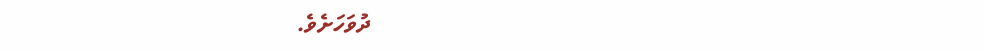ދުވަހަށެވެ.